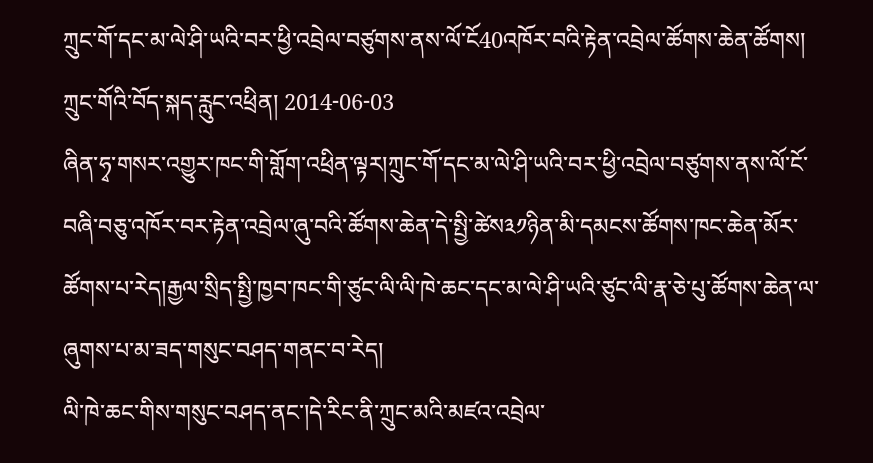ཀྲུང་གོ་དང་མ་ལེ་ཤི་ཡའི་བར་ཕྱི་འབྲེལ་བཙུགས་ནས་ལོ་ངོ40འཁོར་བའི་རྟེན་འབྲེལ་ཚོགས་ཆེན་ཚོགས།
ཀྲུང་གོའི་བོད་སྐད་རླུང་འཕྲིན། 2014-06-03
ཞིན་ཧྭ་གསར་འགྱུར་ཁང་གི་གློག་འཕྲིན་ལྟར།ཀྲུང་གོ་དང་མ་ལེ་ཤི་ཡའི་བར་ཕྱི་འབྲེལ་བཙུགས་ནས་ལོ་ངོ་བཞི་བཅུ་འཁོར་བར་རྟེན་འབྲེལ་ཞུ་བའི་ཚོགས་ཆེན་དེ་སྤྱི་ཚེས༣༡ཉིན་མི་དམངས་ཚོགས་ཁང་ཆེན་མོར་ཚོགས་པ་རེད།རྒྱལ་སྲིད་སྤྱི་ཁྱབ་ཁང་གི་ཙུང་ལི་ལི་ཁེ་ཆང་དང་མ་ལེ་ཤི་ཡའི་ཙུང་ལི་རྣ་ཅེ་པུ་ཚོགས་ཆེན་ལ་ཞུགས་པ་མ་ཟད་གསུང་བཤད་གནང་བ་རེད།
ལི་ཁེ་ཆང་གིས་གསུང་བཤད་ནང་།དེ་རིང་ནི་ཀྲུང་མའི་མཛའ་འབྲེལ་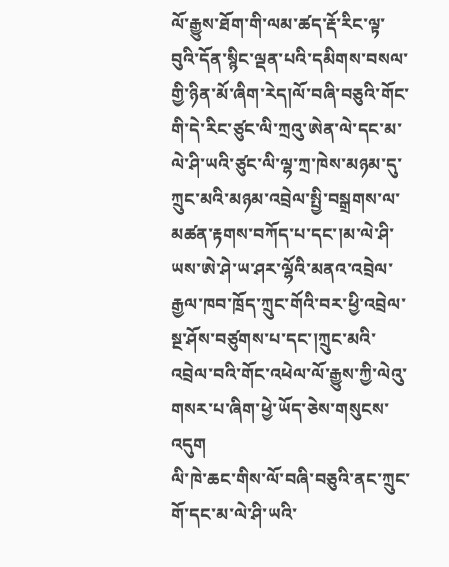ལོ་རྒྱུས་ཐོག་གི་ལམ་ཚད་རྡོ་རིང་ལྟ་བུའི་དོན་སྙིང་ལྡན་པའི་དམིགས་བསལ་གྱི་ཉིན་མོ་ཞིག་རེད།ལོ་བཞི་བཅུའི་གོང་གི་དེ་རིང་ཙུང་ལི་ཀྲའུ་ཨེན་ལེ་དང་མ་ལེ་ཤི་ཡའི་ཙུང་ལི་ལྷ་ཀྲ་ཁེས་མཉམ་དུ་ཀྲུང་མའི་མཉམ་འབྲེལ་སྤྱི་བསྒྲགས་ལ་མཚན་རྟགས་བཀོད་པ་དང་།མ་ལེ་ཤི་ཡས་ཨེ་ཤེ་ཡ་ཤར་ལྷོའི་མནའ་འབྲེལ་རྒྱལ་ཁབ་ཁྲོད་ཀྲུང་གོའི་བར་ཕྱི་འབྲེལ་སྔ་ཤོས་བཙུགས་པ་དང་།ཀྲུང་མའི་འབྲེལ་བའི་གོང་འཕེལ་ལོ་རྒྱུས་ཀྱི་ལེའུ་གསར་པ་ཞིག་ཕྱེ་ཡོད་ཅེས་གསུངས་འདུག
ལི་ཁེ་ཆང་གིས་ལོ་བཞི་བཅུའི་ནང་ཀྲུང་གོ་དང་མ་ལེ་ཤི་ཡའི་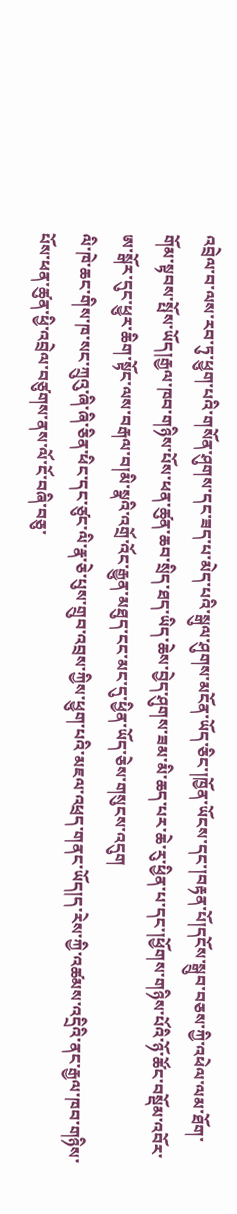འབྲེལ་བ་ལས་རབ་ཏུ་ཕྱུག་པའི་གསོན་ཤུགས་དང་ཟད་པ་མེད་པའི་སྒུལ་ཤུགས་མངོན་ཡོད་ཅིང་།ཁྱོན་ཡོངས་དང་།བརྟན་པོ།དངོས་སྒྲུབ་བཅས་ཀྱི་འཕེལ་ལམ་ཐོག་གོམ་སྟབས་སྤོས་ཡོད།རྒྱལ་ཁབ་གཉིས་པོས་ཕན་ཚུན་ཆབ་སྲིད་ཐད་ཡིད་ཆེས་བྱེད་ཤུགས་ཟམ་མི་ཆད་པར་ཆེ་རུ་ཕྱིན་པ་དང་།ཕྱོགས་གཉིས་པོའི་ཉོ་ཚོང་བསྡོམ་འབོར་ཨ་སྒོར་དུང་ཕྱུར་ཆིག་སྟོང་ལས་བརྒལ་བ།མི་སྣའི་འགྲོ་འོང་རྒྱུན་མཐུད་ངང་མང་དུ་ཕྱིན་ཡོད་ཅེས་གསུངས་འདུག
ལི་ཁེ་ཆང་གིས་ཁ་སང་ཀྲུའུ་ཞི་ཞི་ཅིན་ཕིང་དང་ཙུང་ལི་རྣ་ཅེ་པུས་གྲུབ་འབྲས་ཀྱིས་ཕྱུག་པའི་མཇལ་འཕྲད་གནང་ཡོད།ད་རེས་ཀྱི་འཚམས་འདྲིའི་ནང་རྒྱལ་ཁབ་གཉིས་པོས་ཕན་ཚུན་ཕྱི་འབྲེལ་བཙུགས་ནས་ལོ་ངོ་བཞི་བཅུ་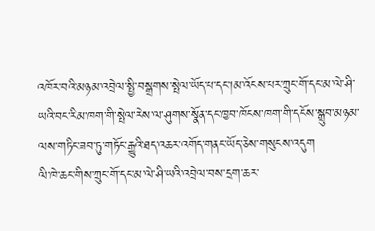འཁོར་བའི་མཉམ་འབྲེལ་སྤྱི་བསྒྲགས་སྤེལ་ཡོད་པ་དང་།མ་འོངས་པར་ཀྲུང་གོ་དང་མ་ལེ་ཤི་ཡའི་བང་རིམ་ཁག་གི་སྤེལ་རེས་ལ་ཤུགས་སྣོན་དང་ཁྱབ་ཁོངས་ཁག་གི་དངོས་སྒྲུབ་མཉམ་ལས་གཏིང་ཟབ་ཏུ་གཏོང་རྒྱུའི་ཐད་འཆར་འགོད་གནང་ཡོད་ཅེས་གསུངས་འདུག
ལི་ཁེ་ཆང་གིས་ཀྲུང་གོ་དང་མ་ལེ་ཤི་ཡའི་འབྲེལ་བས་དྲག་ཆར་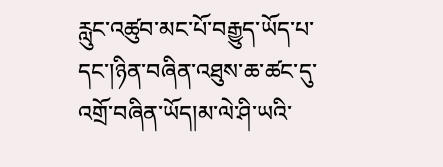རླུང་འཚུབ་མང་པོ་བརྒྱུད་ཡོད་པ་དང་།ཉིན་བཞིན་འཐུས་ཆ་ཚང་དུ་འགྲོ་བཞིན་ཡོད།མ་ལེ་ཤི་ཡའི་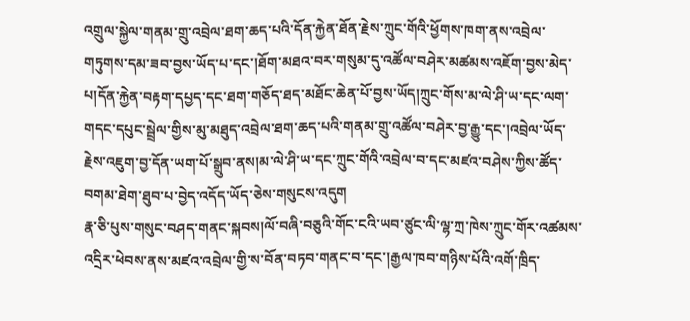འགྲུལ་སྐྱེལ་གནམ་གྲུ་འབྲེལ་ཐག་ཆད་པའི་དོན་རྐྱེན་ཐོན་རྗེས་ཀྲུང་གོའི་ཕྱོགས་ཁག་ནས་འབྲེལ་གཏུགས་དམ་ཟབ་བྱས་ཡོད་པ་དང་།ཐོག་མཐའ་བར་གསུམ་དུ་འཚོལ་བཤེར་མཚམས་འཇོག་བྱས་མེད་པ།དོན་རྐྱེན་བརྟག་དཔྱད་དང་ཐག་གཅོད་ཐད་མཐོང་ཆེན་པོ་བྱས་ཡོད།ཀྲུང་གོས་མ་ལེ་ཤི་ཡ་དང་ལག་གདང་དཔུང་སྦྲེལ་གྱིས་མུ་མཐུད་འབྲེལ་ཐག་ཆད་པའི་གནམ་གྲུ་འཚོལ་བཤེར་བྱ་རྒྱུ་དང་།འབྲེལ་ཡོད་རྗེས་འཇུག་བྱ་དོན་ཡག་པོ་སྒྲུབ་ནས།མ་ལེ་ཤི་ཡ་དང་ཀྲུང་གོའི་འབྲེལ་བ་དང་མཛའ་བཤེས་ཀྱིས་ཚོད་བགམ་ཐེག་ཐུབ་པ་བྱེད་འདོད་ཡོད་ཅེས་གསུངས་འདུག
རྣ་ཅི་པུས་གསུང་བཤད་གནང་སྐབས།ལོ་བཞི་བཅུའི་གོང་ངའི་ཡབ་ཙུང་ལི་ལྷ་ཀྲ་ཁེས་ཀྲུང་གོར་འཚམས་འདྲིར་ཕེབས་ནས་མཛའ་འབྲེལ་གྱི་ས་བོན་བཏབ་གནང་བ་དང་།རྒྱལ་ཁབ་གཉིས་པོའི་འགོ་ཁྲིད་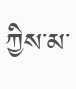ཀྱིས་མ་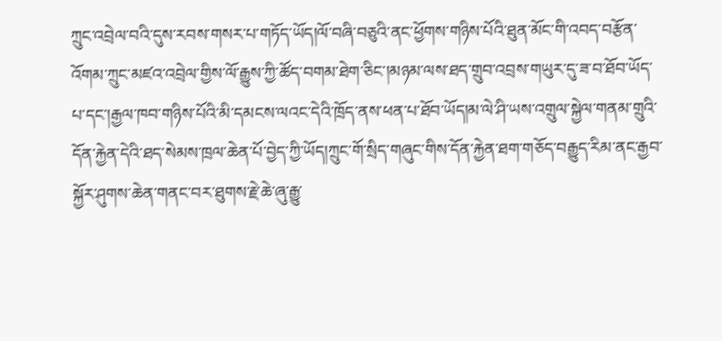ཀྲུང་འབྲེལ་བའི་དུས་རབས་གསར་པ་གཏོད་ཡོད།ལོ་བཞི་བཅུའི་ནང་ཕྱོགས་གཉིས་པོའི་ཐུན་མོང་གི་འབད་བརྩོན་འོགམ་ཀྲུང་མཛའ་འབྲེལ་གྱིས་ལོ་རྒྱུས་ཀྱི་ཚོད་བགམ་ཐེག་ཅིང་།མཉམ་ལས་ཐད་གྲུབ་འབྲས་གཡུར་དུ་ཟ་བ་ཐོབ་ཡོད་པ་དང་།རྒྱལ་ཁབ་གཉིས་པོའི་མི་དམངས་ལའང་དེའི་ཁྲོད་ནས་ཕན་པ་ཐོབ་ཡོད།མ་ལེ་ཤི་ཡས་འགྲུལ་སྐྱེལ་གནམ་གྲུའི་དོན་རྐྱེན་དེའི་ཐད་སེམས་ཁྲལ་ཆེན་པོ་བྱེད་ཀྱི་ཡོད།ཀྲུང་གོ་སྲིད་གཞུང་གིས་དོན་རྐྱེན་ཐག་གཅོད་བརྒྱུད་རིམ་ནང་རྒྱབ་སྐྱོར་ཤུགས་ཆེན་གནང་བར་ཐུགས་རྗེ་ཆེ་ཞུ་རྒྱུ་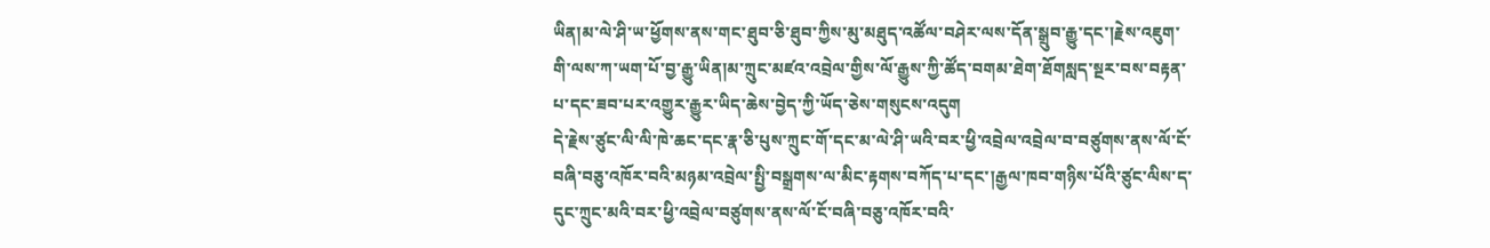ཡིན།མ་ལེ་ཤི་ཡ་ཕྱོགས་ནས་གང་ཐུབ་ཅི་ཐུབ་ཀྱིས་མུ་མཐུད་འཚོལ་བཤེར་ལས་དོན་སྒྲུབ་རྒྱུ་དང་།རྗེས་འཇུག་གི་ལས་ཀ་ཡག་པོ་བྱ་རྒྱུ་ཡིན།མ་ཀྲུང་མཛའ་འབྲེལ་གྱིས་ལོ་རྒྱུས་ཀྱི་ཚོད་བགམ་ཐེག་ཐོགསླད་སྔར་བས་བརྟན་པ་དང་ཟབ་པར་འགྱུར་རྒྱུར་ཡིད་ཆེས་བྱེད་ཀྱི་ཡོད་ཅེས་གསུངས་འདུག
དེ་རྗེས་ཙུང་ལི་ལི་ཁེ་ཆང་དང་རྣ་ཅི་པུས་ཀྲུང་གོ་དང་མ་ལེ་ཤི་ཡའི་བར་ཕྱི་འབྲེལ་འབྲེལ་བ་བཙུགས་ནས་ལོ་ངོ་བཞི་བཅུ་འཁོར་བའི་མཉམ་འབྲེལ་སྤྱི་བསྒྲགས་ལ་མིང་རྟགས་བཀོད་པ་དང་།རྒྱལ་ཁབ་གཉིས་པོའི་ཙུང་ལིས་ད་དུང་ཀྲུང་མའི་བར་ཕྱི་འབྲེལ་བཙུགས་ནས་ལོ་ངོ་བཞི་བཅུ་འཁོར་བའི་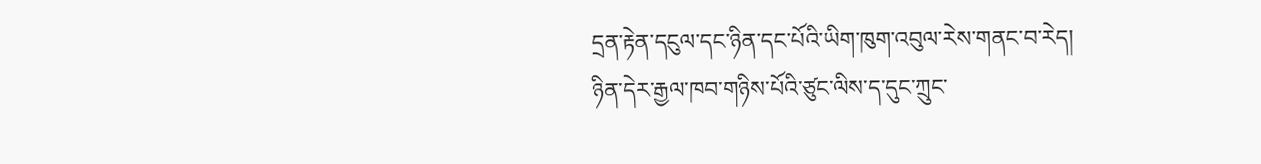དྲན་རྟེན་དངུལ་དང་ཉིན་དང་པོའི་ཡིག་ཁུག་འབུལ་རེས་གནང་བ་རེད།
ཉིན་དེར་རྒྱལ་ཁབ་གཉིས་པོའི་ཙུང་ལིས་ད་དུང་ཀྲུང་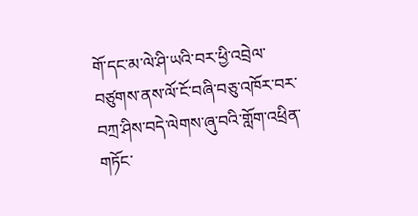གོ་དང་མ་ལེ་ཤི་ཡའི་བར་ཕྱི་འབྲེལ་བཙུགས་ནས་ལོ་ངོ་བཞི་བཅུ་འཁོར་བར་བཀྲ་ཤིས་བདེ་ལེགས་ཞུ་བའི་གློག་འཕྲིན་གཏོང་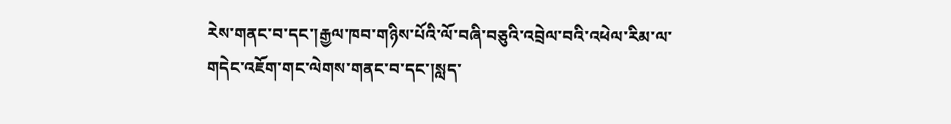རེས་གནང་བ་དང་།རྒྱལ་ཁབ་གཉིས་པོའི་ལོ་བཞི་བཅུའི་འབྲེལ་བའི་འཕེལ་རིམ་ལ་གདེང་འཇོག་གང་ལེགས་གནང་བ་དང་།སླད་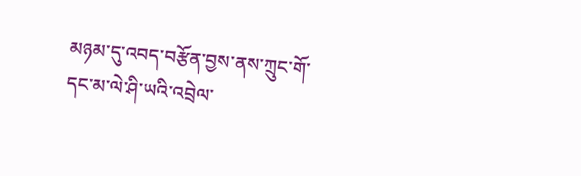མཉམ་དུ་འབད་བརྩོན་བྱས་ནས་ཀྲུང་གོ་དང་མ་ལེ་ཤི་ཡའི་འབྲེལ་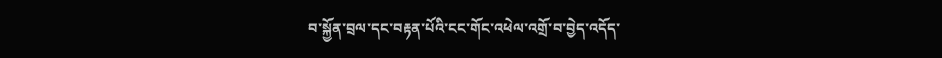བ་སྐྱོན་བྲལ་དང་བརྟན་པོའི་ངང་གོང་འཕེལ་འགྲོ་བ་བྱེད་འདོད་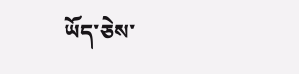ཡོད་ཅེས་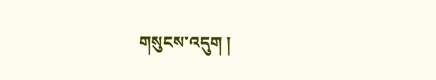གསུངས་འདུག །